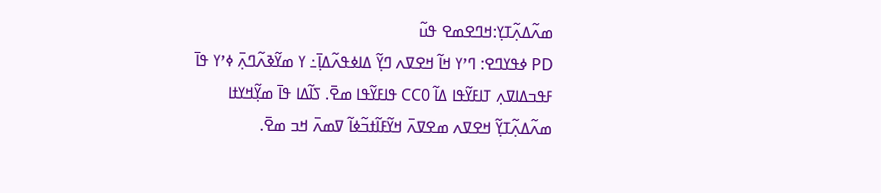ߘߍ߬ߡߍ߲߬ߠߌ߲:ߞߣߐߘߐ ߟߎ߬
PD ߦߟߌߣߐ: ߣߴߌ ߞߊ߬ ߞߐߜߍ ߣߌ߲߬ ߡߊߦߟߍ߬ߡߊ߲߫߸ ߌ ߘߌ߬ߢߍ߬ߣߍ߲߫ ߦߴߌ ߟߊ߫ ߓߟߏߡߊߜߍ߲ ߠߊߓߌ߬ߟߊ ߡߊ߬ CC0 ߟߊߓߌ߬ߟߊ ߘߐ߫. ߖߊ߬ߡߊ ߟߊ߫ ߘߌ߲߬ߞߌߙߊ ߘߍ߬ߡߍ߲߬ߠߌ߲߬ ߞߐߜߍ ߘߐߜߍ߫ ߞߌ߬ߓߊ߬ߙߏ߬ߦߊ߬ ߜߘߍ߫ ߞߏ ߘߐ߫.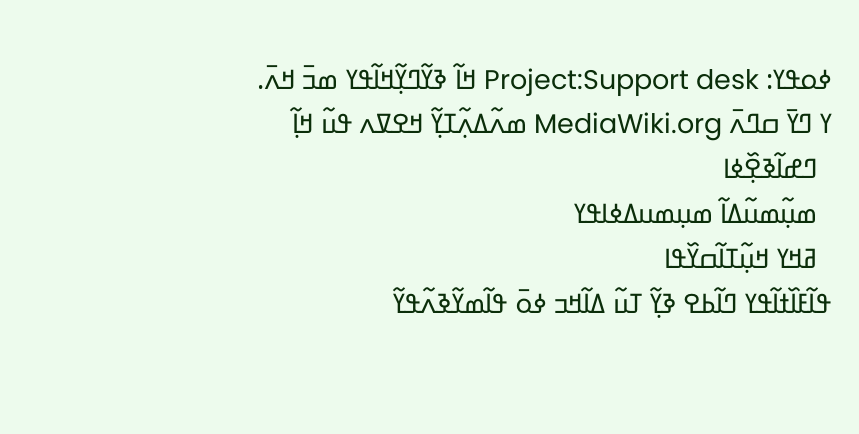ߦߋߟߌ: Project:Support desk ߞߊ߬ ߢߌ߬ߣߌ߲߬ߞߊ߬ߟߌ ߘߏ߫ ߞߍ߫.
ߌ ߣߌ߫ ߛߣߍ߫ MediaWiki.org ߘߍ߬ߡߍ߲߬ߠߌ߲߬ ߞߐߜߍ ߟߎ߬ ߞߊ߲߬
  ߣߝߊ߬ߢߐ߲߰ߦߊ
  ߘߎ߲߬ߘߎ߬ߡߊ߬ ߘߎ߲ߘߎߡߦߊߟߌ
  ߥߞߌ ߞߎ߲߬ߠߊ߬ߛߌ߰ߟߊ
ߟߊ߬ߓߊ߰ߙߊ߬ߟߌ ߣߊ߬ߕߐ ߢߌ߲߬ ߠߎ߬ ߡߊ߬ߞߏ ߦߋ߫ ߟߊ߬ߘߌ߬ߢߍ߬ߟߌ߬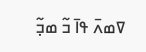ߜߘߍ߫ ߟߊ߫ ߏ߬ ߘߏ߲߬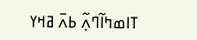ߠߊߘߤߊ߬ߣߍ߲߬ ߕߍ߫ ߥߞߌ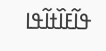ߟߊ߬ߓߊ߰ߙߊ߬ߟߊ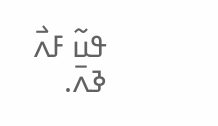ߟߎ߬ ߓߍ߯ ߢߍ߫.